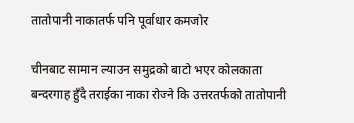तातोपानी नाकातर्फ पनि पूर्वाधार कमजोर

चीनबाट सामान ल्याउन समुद्रको बाटो भएर कोलकाता बन्दरगाह हुँदै तराईका नाका रोज्ने कि उत्तरतर्फको तातोपानी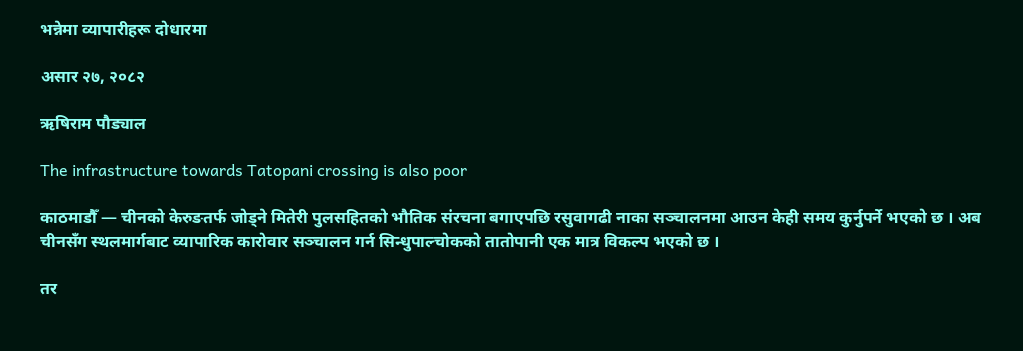भन्नेमा व्यापारीहरू दोधारमा

असार २७, २०८२

ऋषिराम पौड्याल

The infrastructure towards Tatopani crossing is also poor

काठमाडौँ — चीनको केरुङतर्फ जोड्ने मितेरी पुलसहितको भौतिक संरचना बगाएपछि रसुवागढी नाका सञ्चालनमा आउन केही समय कुर्नुपर्ने भएको छ । अब चीनसँग स्थलमार्गबाट व्यापारिक कारोवार सञ्चालन गर्न सिन्धुपाल्चोकको तातोपानी एक मात्र विकल्प भएको छ ।

तर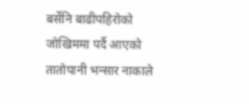बर्सेनि बाढीपहिरोको जोखिममा पर्दै आएको तातोपानी भन्सार नाकाले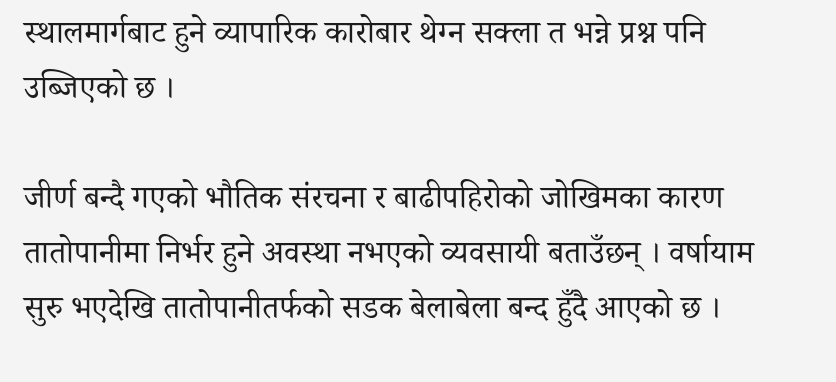स्थालमार्गबाट हुने व्यापारिक कारोबार थेग्न सक्ला त भन्ने प्रश्न पनि उब्जिएको छ ।

जीर्ण बन्दै गएको भौतिक संरचना र बाढीपहिरोको जोखिमका कारण तातोपानीमा निर्भर हुने अवस्था नभएको व्यवसायी बताउँछन् । वर्षायाम सुरु भएदेखि तातोपानीतर्फको सडक बेलाबेला बन्द हुँदै आएको छ ।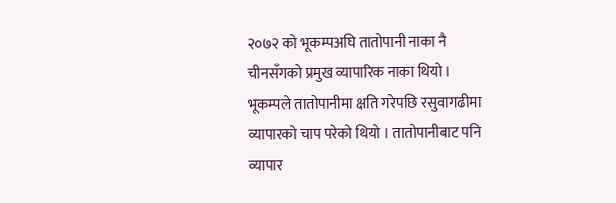२०७२ को भूकम्पअघि तातोपानी नाका नै चीनसँगको प्रमुख व्यापारिक नाका थियो । भूकम्पले तातोपानीमा क्षति गरेपछि रसुवागढीमा व्यापारको चाप परेको थियो । तातोपानीबाट पनि व्यापार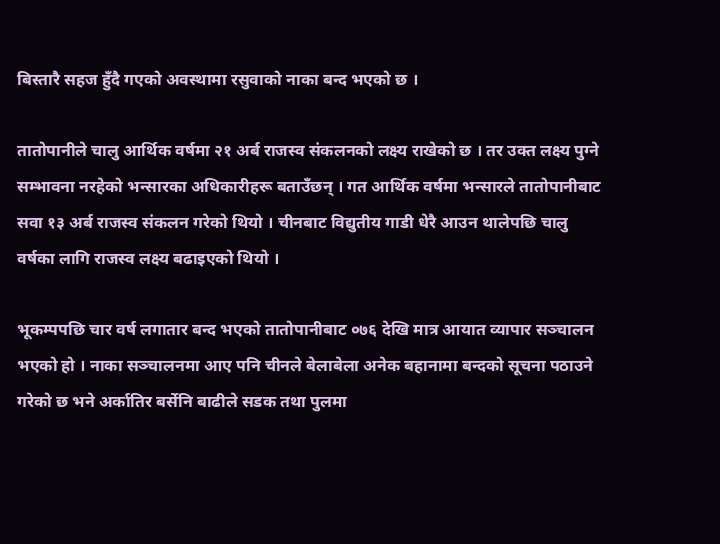बिस्तारै सहज हुँदै गएको अवस्थामा रसुवाको नाका बन्द भएको छ ।

तातोपानीले चालु आर्थिक वर्षमा २१ अर्ब राजस्व संकलनको लक्ष्य राखेको छ । तर उक्त लक्ष्य पुग्ने सम्भावना नरहेको भन्सारका अधिकारीहरू बताउँछन् । गत आर्थिक वर्षमा भन्सारले तातोपानीबाट सवा १३ अर्ब राजस्व संकलन गरेको थियो । चीनबाट विद्युतीय गाडी धेरै आउन थालेपछि चालु वर्षका लागि राजस्व लक्ष्य बढाइएको थियो ।

भूकम्पपछि चार वर्ष लगातार बन्द भएको तातोपानीबाट ०७६ देखि मात्र आयात व्यापार सञ्चालन भएको हो । नाका सञ्चालनमा आए पनि चीनले बेलाबेला अनेक बहानामा बन्दको सूचना पठाउने गरेको छ भने अर्कातिर बर्सेनि बाढीले सडक तथा पुलमा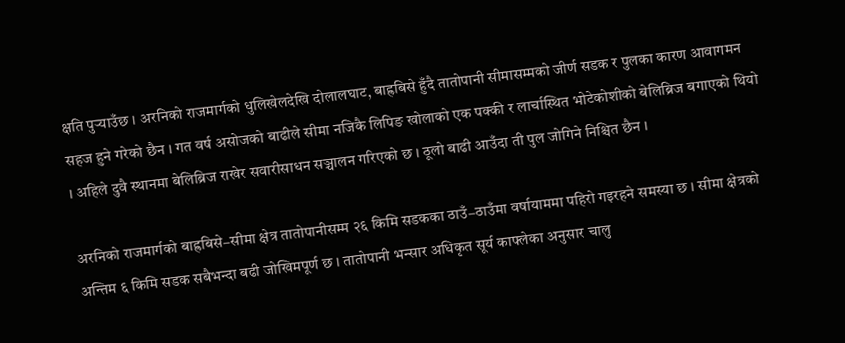क्षति पुर्‍याउँछ । अरनिको राजमार्गको धुलिखेलदेखि दोलालघाट, बाह्रबिसे हुँदै तातोपानी सीमासम्मको जीर्ण सडक र पुलका कारण आवागमन सहज हुने गरेको छैन । गत वर्ष असोजको बाढीले सीमा नजिकै लिपिङ खोलाको एक पक्की र लार्चास्थित भोटेकोशीको बेलिब्रिज बगाएको थियो । अहिले दुवै स्थानमा बेलिब्रिज राखेर सवारीसाधन सञ्चालन गरिएको छ । ठूलो बाढी आउँदा ती पुल जोगिने निश्चित छैन ।

अरनिको राजमार्गको बाह्रबिसे–सीमा क्षेत्र तातोपानीसम्म २६ किमि सडकका ठाउँ–ठाउँमा वर्षायाममा पहिरो गइरहने समस्या छ । सीमा क्षेत्रको अन्तिम ६ किमि सडक सबैभन्दा बढी जोखिमपूर्ण छ । तातोपानी भन्सार अधिकृत सूर्य काफ्लेका अनुसार चालु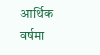आर्थिक वर्षमा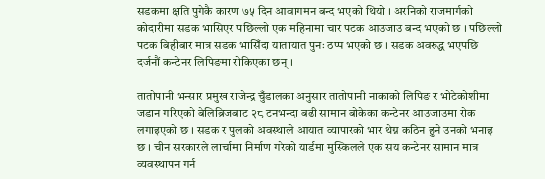सडकमा क्षति पुगेकै कारण ७५ दिन आवागमन बन्द भएको थियो । अरनिको राजमार्गको कोदारीमा सडक भासिएर पछिल्लो एक महिनामा चार पटक आउजाउ बन्द भएको छ । पछिल्लो पटक बिहीबार मात्र सडक भासिँदा यातायात पुनः ठप्प भएको छ । सडक अवरुद्ध भएपछि दर्जनौं कन्टेनर लिपिङमा रोकिएका छन् ।

तातोपानी भन्सार प्रमुख राजेन्द्र चुँडालका अनुसार तातोपानी नाकाको लिपिङ र भोटेकोशीमा जडान गरिएको बेलिब्रिजबाट २८ टनभन्दा बढी सामान बोकेका कन्टेनर आउजाउमा रोक लगाइएको छ । सडक र पुलको अवस्थाले आयात व्यापारको भार थेग्न कठिन हुने उनको भनाइ छ । चीन सरकारले लार्चामा निर्माण गरेको यार्डमा मुस्किलले एक सय कन्टेनर सामान मात्र व्यवस्थापन गर्न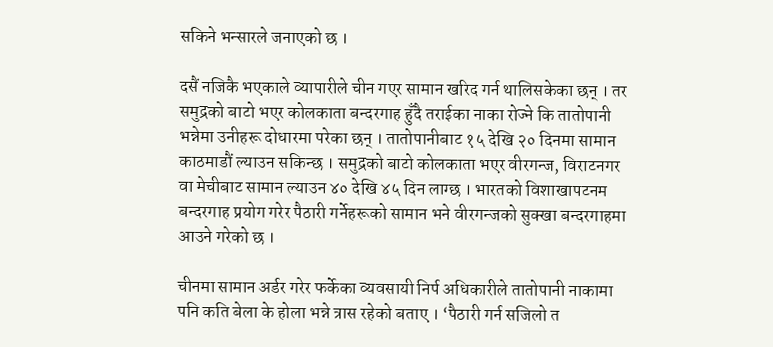सकिने भन्सारले जनाएको छ ।

दसैं नजिकै भएकाले व्यापारीले चीन गएर सामान खरिद गर्न थालिसकेका छन् । तर समुद्रको बाटो भएर कोलकाता बन्दरगाह हुँदै तराईका नाका रोज्ने कि तातोपानी भन्नेमा उनीहरू दोधारमा परेका छन् । तातोपानीबाट १५ देखि २० दिनमा सामान काठमाडौं ल्याउन सकिन्छ । समुद्रको बाटो कोलकाता भएर वीरगन्ज, विराटनगर वा मेचीबाट सामान ल्याउन ४० देखि ४५ दिन लाग्छ । भारतको विशाखापटनम बन्दरगाह प्रयोग गरेर पैठारी गर्नेहरूको सामान भने वीरगन्जको सुक्खा बन्दरगाहमा आउने गरेको छ ।

चीनमा सामान अर्डर गरेर फर्केका व्यवसायी निर्प अधिकारीले तातोपानी नाकामा पनि कति बेला के होला भन्ने त्रास रहेको बताए । ‘पैठारी गर्न सजिलो त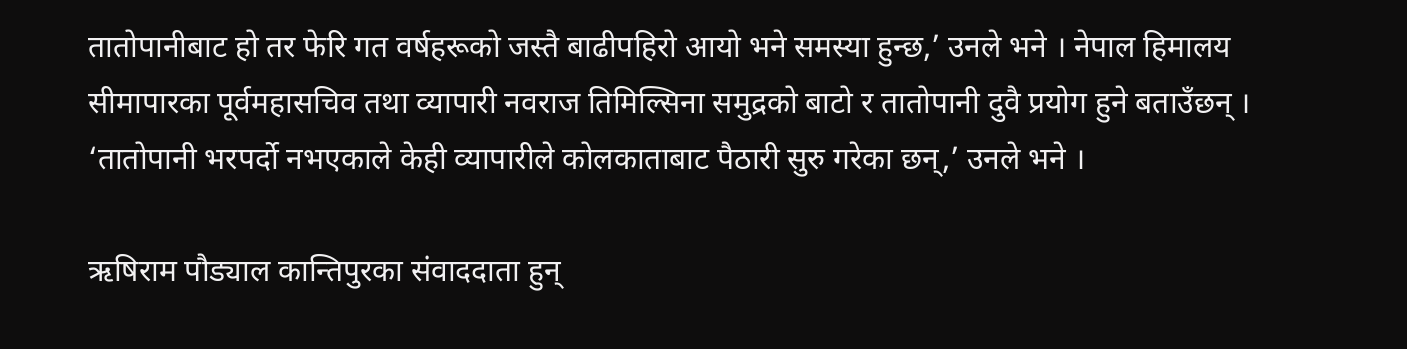तातोपानीबाट हो तर फेरि गत वर्षहरूको जस्तै बाढीपहिरो आयो भने समस्या हुन्छ,’ उनले भने । नेपाल हिमालय सीमापारका पूर्वमहासचिव तथा व्यापारी नवराज तिमिल्सिना समुद्रको बाटो र तातोपानी दुवै प्रयोग हुने बताउँछन् । ‘तातोपानी भरपर्दो नभएकाले केही व्यापारीले कोलकाताबाट पैठारी सुरु गरेका छन्,’ उनले भने ।

ऋषिराम पौड्याल कान्तिपुरका संवाददाता हुन्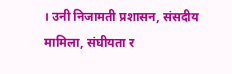। उनी निजामती प्रशासन, संसदीय मामिला, संघीयता र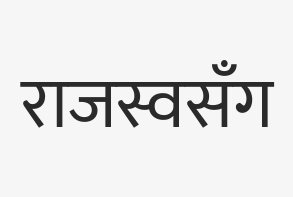राजस्वसँग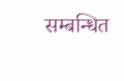सम्बन्धित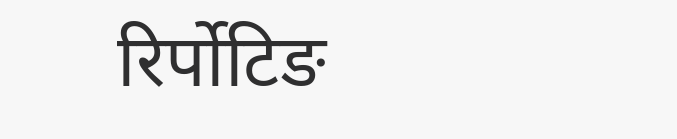रिर्पोटिङ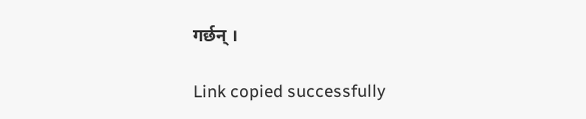गर्छन् ।

Link copied successfully